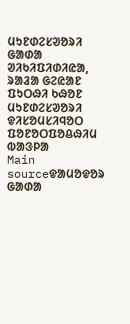ᱢᱩᱱᱰᱮᱥᱣᱚᱨᱤ ᱜᱟᱰᱟ
ᱣᱤᱠᱤᱯᱤᱰᱤᱭᱟ, ᱨᱟᱲᱟ ᱜᱮᱭᱟᱱ ᱯᱩᱛᱷᱤ ᱠᱷᱚᱱ
ᱢᱩᱱᱰᱮᱥᱣᱚᱨᱤ
ᱫᱤᱥᱚᱢᱥᱤᱧᱚᱛ
ᱯᱚᱱᱚᱛᱯᱚᱪᱷᱤᱢ ᱵᱟᱝᱞᱟ
Main sourceᱫᱟᱢᱚᱫᱚᱨ ᱜᱟᱰᱟ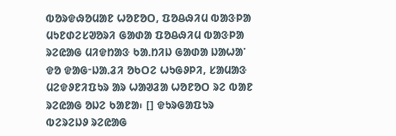ᱵᱚᱨᱫᱷᱚᱢᱟᱱ ᱦᱚᱱᱚᱛ, ᱯᱚᱪᱷᱤᱢ ᱵᱟᱝᱞᱟ
ᱢᱩᱱᱰᱮᱥᱣᱚᱨᱤ ᱜᱟᱰᱟ ᱯᱚᱪᱷᱤᱢ ᱵᱟᱝᱞᱟ ᱨᱮᱭᱟᱜ ᱢᱤᱫᱴᱟᱝ ᱠᱟᱹᱴᱤᱡ ᱜᱟᱰᱟ ᱡᱟᱦᱟᱸ ᱫᱚ ᱫᱟᱜᱼᱡᱟᱹᱲᱤ ᱚᱠᱛᱮ ᱦᱩᱜᱽᱞᱤ, ᱥᱟᱢᱟᱝ ᱢᱮᱫᱽᱱᱤᱯᱩᱨ ᱟᱨ ᱦᱟᱣᱲᱟ ᱦᱚᱱᱚᱛ ᱨᱮ ᱵᱟᱱ ᱨᱮᱭᱟᱜ ᱚᱡᱮ ᱠᱟᱱᱟ᱾ [] ᱫᱩᱨᱜᱟᱯᱩᱨ ᱵᱮᱨᱮᱡᱽ ᱨᱮᱭᱟᱜ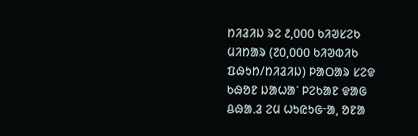ᱴᱤᱲᱤᱡ ᱨᱮ ᱒,᱐᱐᱐ ᱠᱤᱣᱥᱮᱠ ᱢᱤᱴᱟᱨ (᱗᱐,᱐᱐᱐ ᱠᱤᱣᱵᱤᱠ ᱯᱷᱩᱴ/ᱴᱤᱲᱤᱡ) ᱞᱟᱛᱟᱨ ᱥᱮᱫ ᱠᱷᱚᱱ ᱡᱟᱦᱟᱸ ᱞᱮᱠᱟᱱ ᱫᱟᱜ ᱪᱷᱟᱹᱲ ᱮᱢ ᱦᱩᱭᱩᱜᱼᱟ, ᱚᱱᱟ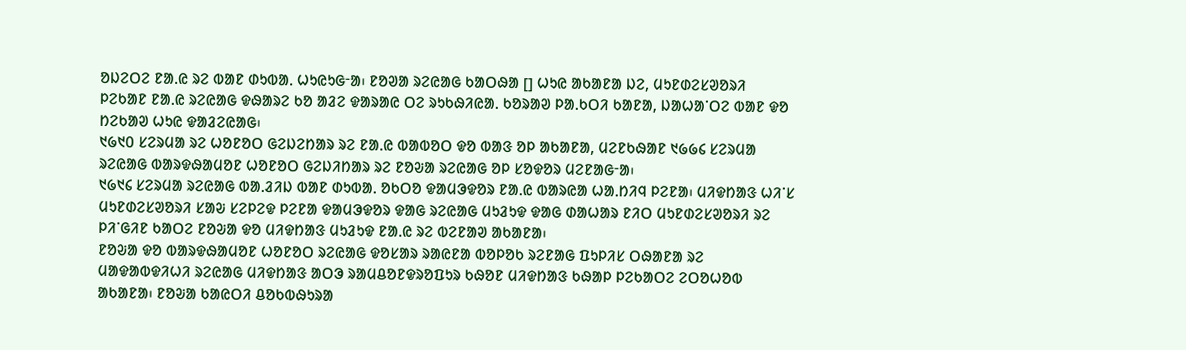ᱚᱡᱮᱛᱮ ᱱᱟᱹᱭ ᱨᱮ ᱵᱟᱱ ᱰᱩᱵᱟᱹ ᱦᱩᱭᱩᱜᱼᱟ᱾ ᱱᱚᱣᱟ ᱨᱮᱭᱟᱜ ᱠᱟᱛᱷᱟ [] ᱦᱩᱭ ᱟᱠᱟᱱᱟ ᱡᱮ, ᱢᱩᱱᱰᱮᱥᱣᱚᱨᱤ ᱞᱮᱠᱟᱱ ᱱᱟᱹᱭ ᱨᱮᱭᱟᱜ ᱫᱷᱟᱨᱮ ᱠᱚ ᱟᱲᱮ ᱫᱟᱨᱟᱭ ᱛᱮ ᱨᱩᱠᱷᱤᱭᱟᱹ ᱠᱚᱨᱟᱣ ᱞᱟᱹᱠᱛᱤ ᱠᱟᱱᱟ, ᱡᱟᱦᱟᱸᱛᱮ ᱵᱟᱱ ᱫᱚ ᱴᱮᱠᱟᱣ ᱦᱩᱭ ᱫᱟᱲᱮᱭᱟᱜ᱾
᱑᱙᱑᱐ ᱥᱮᱨᱢᱟ ᱨᱮ ᱦᱚᱱᱚᱛ ᱜᱮᱡᱮᱴᱟᱨ ᱨᱮ ᱱᱟᱹᱭ ᱵᱟᱵᱚᱛ ᱫᱚ ᱵᱟᱝ ᱚᱞ ᱟᱠᱟᱱᱟ, ᱢᱮᱱᱠᱷᱟᱱ ᱑᱙᱙᱔ ᱥᱮᱨᱢᱟ ᱨᱮᱭᱟᱜ ᱵᱟᱨᱫᱷᱟᱢᱚᱱ ᱦᱚᱱᱚᱛ ᱜᱮᱡᱤᱴᱟᱨ ᱨᱮ ᱱᱚᱶᱟ ᱨᱮᱭᱟᱜ ᱚᱞ ᱥᱚᱫᱚᱨ ᱢᱮᱱᱟᱜᱼᱟ᱾
᱑᱙᱑᱔ ᱥᱮᱨᱢᱟ ᱨᱮᱭᱟᱜ ᱵᱟᱹᱲᱤᱡ ᱵᱟᱱ ᱰᱩᱵᱟᱹ ᱚᱠᱛᱚ ᱫᱟᱢᱳᱫᱚᱨ ᱱᱟᱹᱭ ᱵᱟᱨᱭᱟ ᱦᱟᱹᱴᱤᱧ ᱞᱮᱱᱟ᱾ ᱢᱤᱫᱴᱟᱝ ᱦᱤᱸᱥ ᱢᱩᱱᱰᱮᱥᱣᱚᱨᱤ ᱥᱟᱶ ᱥᱮᱞᱮᱫ ᱞᱮᱱᱟ ᱫᱟᱢᱳᱫᱚᱨ ᱫᱟᱜ ᱨᱮᱭᱟᱜ ᱢᱩᱲᱩᱫ ᱫᱟᱜ ᱰᱟᱦᱟᱨ ᱱᱤᱛ ᱢᱩᱱᱰᱮᱥᱣᱚᱨᱤ ᱨᱮ ᱞᱤᱸᱜᱤᱱ ᱠᱟᱛᱮ ᱱᱚᱶᱟ ᱫᱚ ᱢᱤᱫᱴᱟᱝ ᱢᱩᱲᱩᱫ ᱱᱟᱹᱭ ᱨᱮ ᱵᱮᱱᱟᱣ ᱟᱠᱟᱱᱟ᱾
ᱱᱚᱶᱟ ᱫᱚ ᱵᱟᱨᱫᱷᱟᱢᱚᱱ ᱦᱚᱱᱚᱛ ᱨᱮᱭᱟᱜ ᱫᱚᱥᱟᱨ ᱨᱟᱭᱱᱟ ᱵᱚᱞᱚᱠ ᱨᱮᱱᱟᱜ ᱯᱩᱞᱤᱥ ᱛᱷᱟᱱᱟ ᱨᱮ ᱢᱟᱫᱟᱵᱫᱤᱦᱤ ᱨᱮᱭᱟᱜ ᱢᱤᱫᱴᱟᱝ ᱟᱛᱳ ᱨᱟᱢᱪᱚᱱᱫᱨᱚᱯᱩᱨ ᱠᱷᱚᱱ ᱢᱤᱫᱴᱟᱝ ᱠᱷᱟᱞ ᱞᱮᱠᱟᱛᱮ ᱮᱛᱚᱦᱚᱵ ᱟᱠᱟᱱᱟ᱾ ᱱᱚᱶᱟ ᱠᱟᱭᱛᱤ ᱪᱚᱠᱵᱷᱩᱨᱟ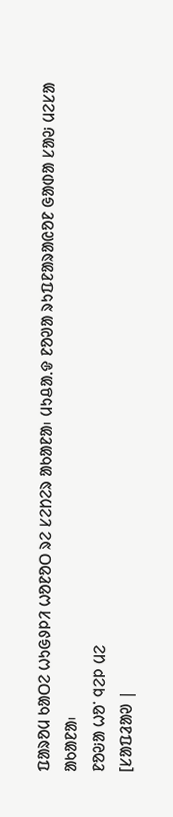ᱯᱟᱨᱚᱢ ᱠᱟᱛᱮ ᱦᱩᱜᱽᱞᱤ ᱦᱚᱱᱚᱛ ᱨᱮ ᱥᱮᱴᱮᱨ ᱟᱠᱟᱱᱟ᱾ ᱢᱩᱪᱟᱹᱫ ᱱᱚᱣᱟ ᱨᱩᱯᱱᱟᱨᱟᱭᱚᱱ ᱜᱟᱰᱟ ᱥᱟᱶ ᱢᱮᱥᱟ ᱟᱠᱟᱱᱟ᱾
ᱱᱚᱶᱟ ᱦᱚᱸ ᱧᱮᱞ ᱢᱮ
[ᱥᱟᱯᱲᱟᱣ |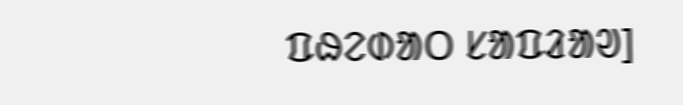ᱯᱷᱮᱰᱟᱛ ᱥᱟᱯᱲᱟᱣ]